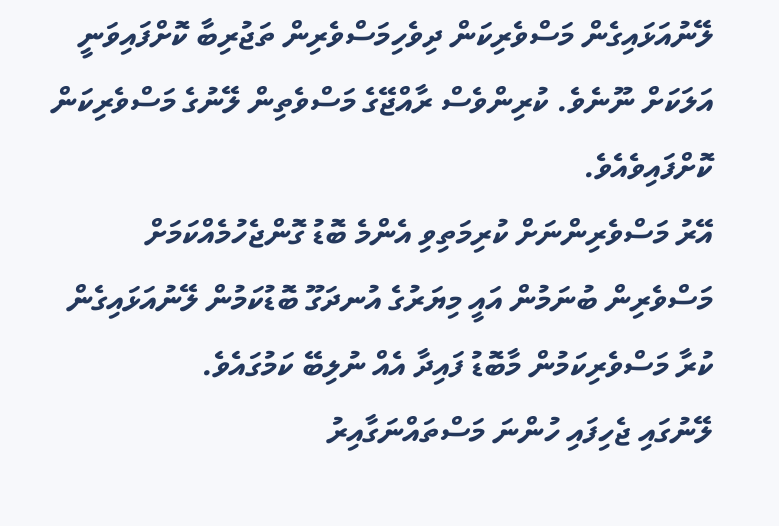ލޭނުއަޅައިގެން މަސްވެރިކަން ދިވެހިމަސްވެރިން ތަޖުރިބާ ކޮށްފައިވަނީ އަލަކަށް ނޫނެވެ. ކުރިންވެސް ރާއްޖޭގެ މަސްވެތިން ލޭނުގެ މަސްވެރިކަން ކޮށްފައިވެއެވެ.
އޭރު މަސްވެރިންނަށް ކުރިމަތިވި އެންމެ ބޮޑު ގޮންޖެހުމެއްކަމަށް މަސްވެރިން ބުނަމުން އައީ މިޔަރުގެ އުނދަގޫ ބޮޑުކަމުން ލޭނުއަޅައިގެން ކުރާ މަސްވެރިކަމުން މާބޮޑު ފައިދާ އެއް ނުލިބޭ ކަމުގައެވެ.
ލޭނުގައި ޖެހިފައި ހުންނަ މަސްތައްނަގާއިރު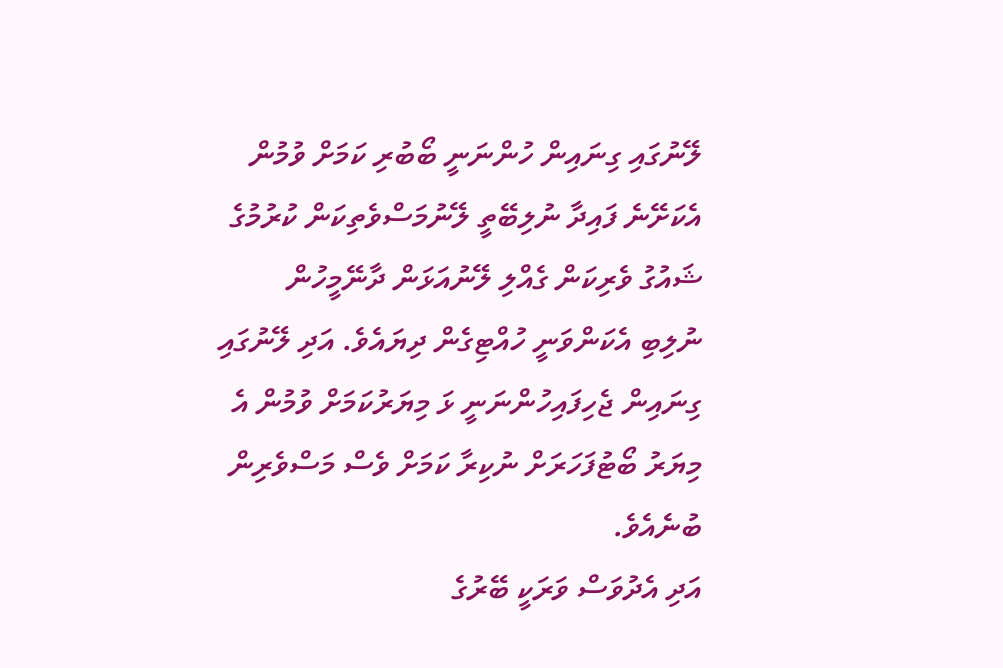ލޭނުގައި ގިނައިން ހުންނަނީ ބޯބުރި ކަމަށް ވުމުން އެކަށޭނެ ފައިދާ ނުލިބޭތީ ލޭނުމަސްވެތިކަން ކުރުމުގެ ޝައުގު ވެރިކަން ގެއްލި ލޭނުއަޅަން ދާނޭމީހުން ނުލިބި އެކަންވަނީ ހުއްޓިގެން ދިޔައެވެ. އަދި ލޭނުގައި ގިނައިން ޖެހިފައިހުންނަނީ ޅަ މިޔަރުކަމަށް ވުމުން އެ މިޔަރު ބޯޓުފަހަރަށް ނުކިރާ ކަމަށް ވެސް މަސްވެރިން ބުނެއެވެ.
އަދި އެދުވަސް ވަރަކީ ބޭރުގެ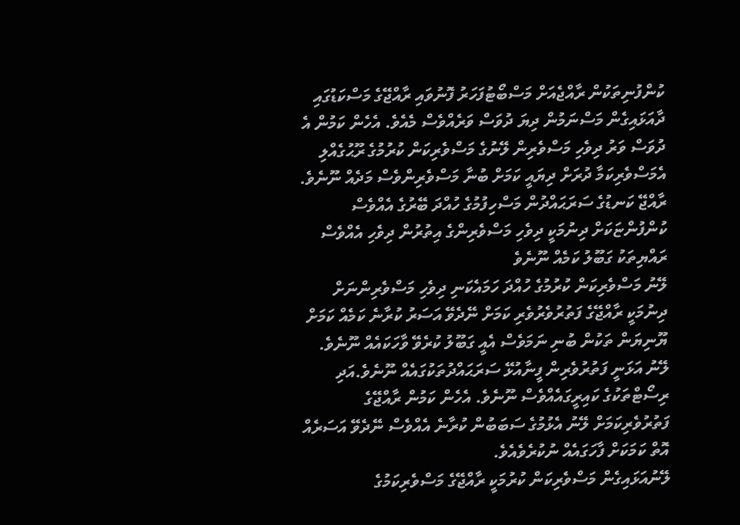ކުންފުނިތަކުން ރާއްޖެއަށް މަސްބޯޓުފަހަރު ފޮނުވައި ރާއްޖޭގެ މަސްކަޑުގައި ދާއަޅައިގެން މަސްނަމުން ދިޔަ ދުވަސް ވަރެއްވެސް މެއެވެ. އެހެން ކަމުން އެ ދުވަސް ވަރު ދިވެހި މަސްވެރިން ލޭނުގެ މަސްވެރިކަން ކުރުމުގެ ރޫޙުގެއްލި އެމަސްވެރިކަމާ ދުރަށް ދިޔައީ ކަމަށް ބުނާ މަސްވެރިންވެސް މަދެއް ނޫނެވެ.
ރާއްޖޭ ކަނޑުގެ ސަރަޙައްދުން މަސްހިފުމުގެ ހުއްދަ ބޭރުގެ އެއްވެސް ކުންފުންޏަކަށް ދިނުމަކީ ދިވެހި މަސްވެރިންގެ އިތުރުން ދިވެހި އެއްވެސް ރައްޔިތަކު ގަބޫލު ކަމެއް ނޫނެވެ
ލޭނު މަސްވެރިކަން ކުރުމުގެ ހުއްދަ ހަމައެކަނި ދިވެހި މަސްވެރިންނަށް ދިނުމަކީ ރާއްޖޭގެ ފަތުރުވެރުވެރި ކަމަށް ނޭދެވޭ އަސަރު ކުރާނެ ކަމެއް ކަމަށް ޔޫނިޔަން ތަކުން ބުނި ނަމަވެސް އެއީ ގަބޫލު ކުރެވޭ ވާހަކައެއް ނޫނެވެ. ލޭނު އަޅަނީ ފަތުރުވެރިން ފީނާއުޅޭ ސަރަޙައްދުތަކުގައެއް ނޫނެވެ.އަދި ރިސޯޓްތަކުގެ ކައިރީގައެއްވެސް ނޫނެވެ. އެހެން ކަމުން ރާއްޖޭގެ ފަތުރުވެރިކަމަށް ލޭނު އެޅުމުގެ ސަބަބުން ކުރާނެ އެއްވެސް ނޭދެވޭ އަސަރެއް އޮތް ކަމަކަށް ފާހަގައެއް ނުކުރެވެއެވެ.
ލޭނުއަޅައިގެން މަސްވެރިކަން ކުރުމަކީ ރާއްޖޭގެ މަސްވެރިކަމުގެ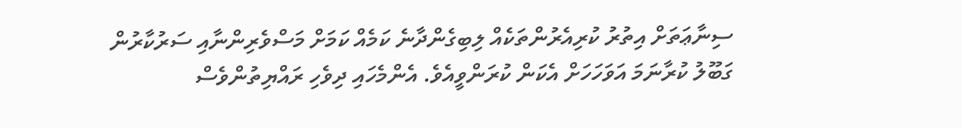ސިނާޢަތަށް އިތުރު ކުރިއެރުންތަކެއް ލިބިގެންދާނެ ކަމެއް ކަމަށް މަސްވެރިންނާއި ސަރުކާރުން ގަބޫލު ކުރާނަމަ އަވަހަހަށް އެކަން ކުރަންވީއެވެ. އެންމެހައި ދިވެހި ރައްޔިތުންވެސް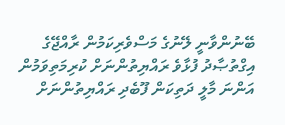ބޭނުންވާނީ ލޭނުގެ މަސްވެރިކަމުން ރާއްޖޭގެ އިގްތުޞާދު ފުޅާވެ ރައްޔިތުންނަށް ކުރިމަތިވަމުން އަންނަ މާލީ ދަތިކަން ފޫބެދި ރައްޔިތުންނަށް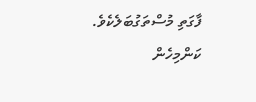ފާގަތި މުސްތަގުބަލެކެވެ.
ކަންމިހެން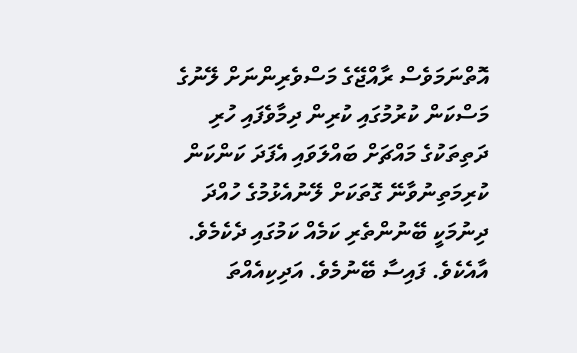އޮތްނަމަވެސް ރާއްޖޭގެ މަސްވެރިންނަށް ލޭނުގެ މަސްކަން ކުރުމުގައި ކުރިން ދިމާވެފައި ހުރި ދަތިތަކުގެ މައްޗަށް ބައްލަވައި އެފަދަ ކަންކަން ކުރިމަތިނުވާނޭ ގޮތަކަށް ލޭނުއެޅުމުގެ ހުއްދަ ދިނުމަކީ ބޭނުންތެރި ކަމެއް ކަމުގައި ދެކެމެވެ.
އާއެކެވެ. ފައިސާ ބޭނުމެވެ. އަދިކިއެއްތަ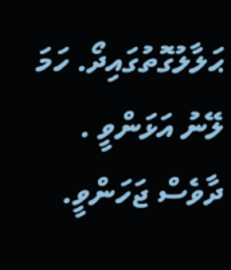ޙަލާލުގޮތުގައިދޯ. ހަމަ ލޭނު އަޅަންވީ . ދާވެސް ޖަހަންވީ.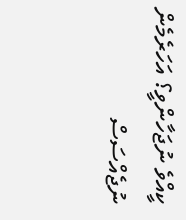ކީއްވެ ނުޖަހާންވީ؟ އަހަރެމެން ނުޖެއްސަސް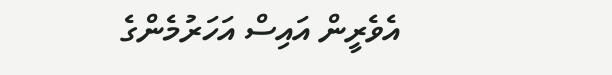އެވެރީން އައިސް އަހަރުމެންގެ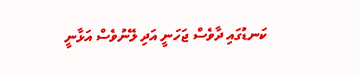ކަނޑުގައި ދާވެސް ޖަހަނީ އަދި ލޭނުވެސް އަޅާނީ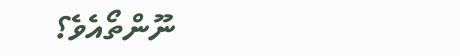ނޫންތޯއެވެ؟